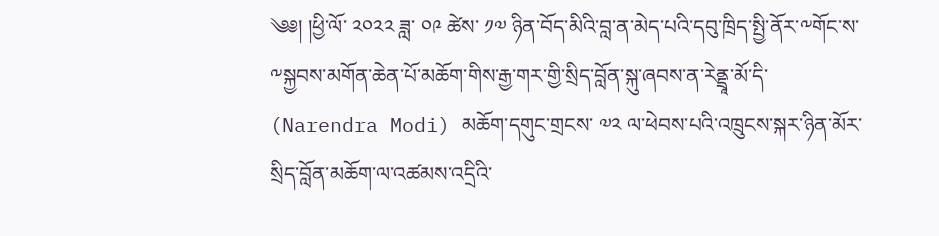༄༅། །ཕྱི་ལོ་ ༢༠༢༢ ཟླ་ ༠༩ ཚེས་ ༡༧ ཉིན་བོད་མིའི་བླ་ན་མེད་པའི་དབུ་ཁྲིད་སྤྱི་ནོར་༸གོང་ས་༸སྐྱབས་མགོན་ཆེན་པོ་མཆོག་གིས་རྒྱ་གར་གྱི་སྲིད་བློན་སྐུ་ཞབས་ན་རེནྡྲཱ་མོ་དི་ (Narendra Modi) མཆོག་དགུང་གྲངས་ ༧༢ ལ་ཕེབས་པའི་འཁྲུངས་སྐར་ཉིན་མོར་སྲིད་བློན་མཆོག་ལ་འཚམས་འདྲིའི་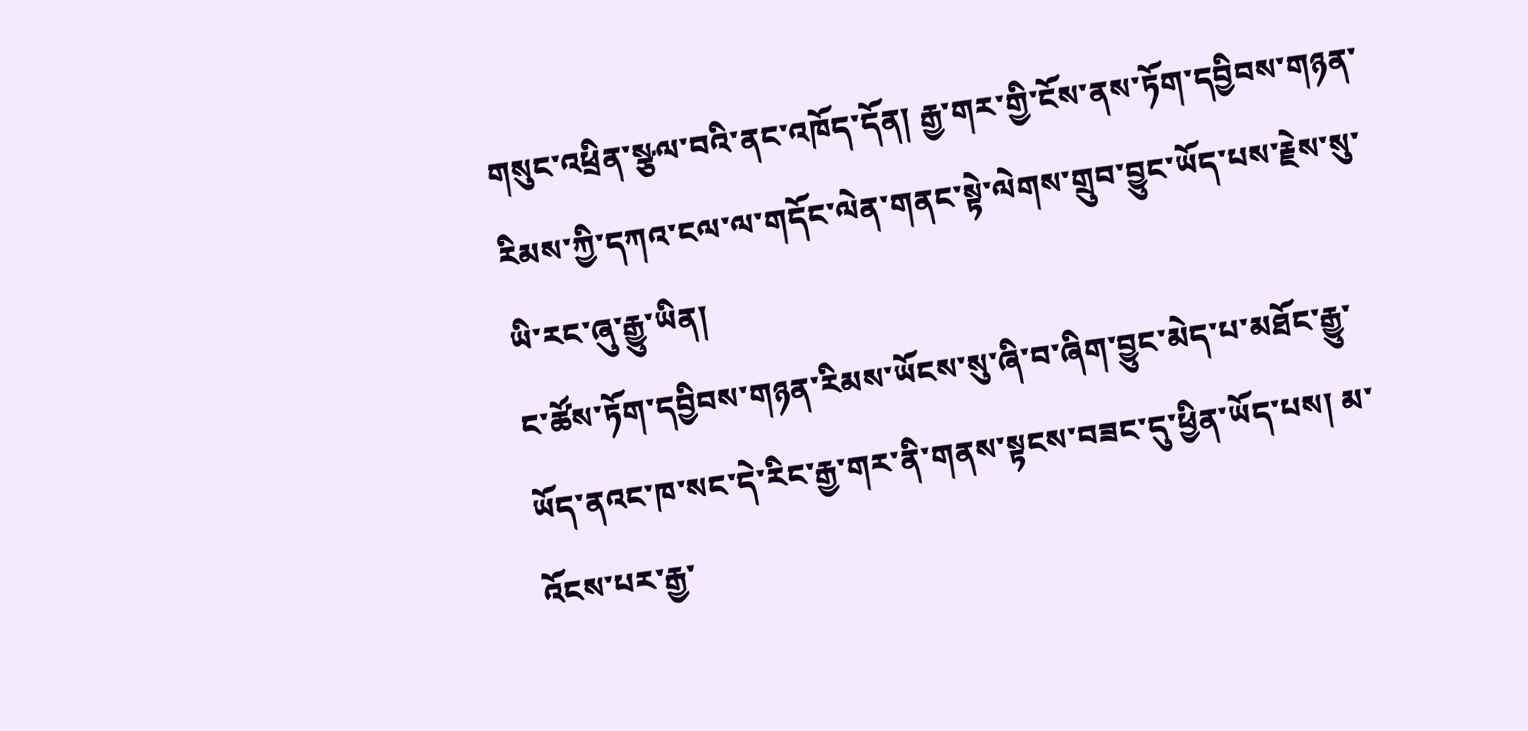གསུང་འཕྲིན་སྩལ་བའི་ནང་འཁོད་དོན། རྒྱ་གར་གྱི་ངོས་ནས་ཏོག་དབྱིབས་གཉན་རིམས་ཀྱི་དཀའ་ངལ་ལ་གདོང་ལེན་གནང་སྟེ་ལེགས་གྲུབ་བྱུང་ཡོད་པས་རྗེས་སུ་ཡི་རང་ཞུ་རྒྱུ་ཡིན།
ང་ཚོས་ཏོག་དབྱིབས་གཉན་རིམས་ཡོངས་སུ་ཞི་བ་ཞིག་བྱུང་མེད་པ་མཐོང་རྒྱུ་ཡོད་ནའང་ཁ་སང་དེ་རིང་རྒྱ་གར་ནི་གནས་སྟངས་བཟང་དུ་ཕྱིན་ཡོད་པས། མ་འོངས་པར་རྒྱ་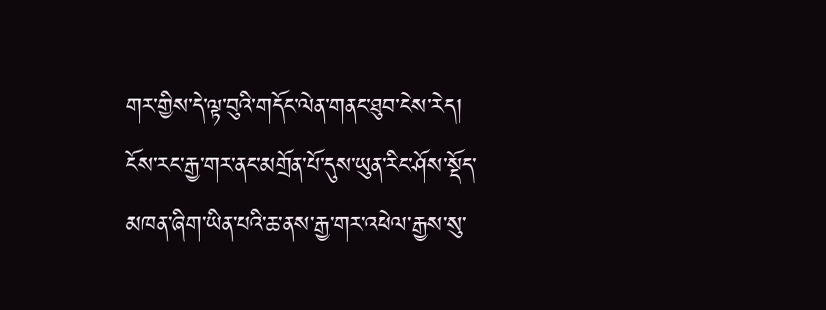གར་གྱིས་དེ་ལྟ་བུའི་གདོང་ལེན་གནང་ཐུབ་ངེས་རེད། ངོས་རང་རྒྱ་གར་ནང་མགྲོན་པོ་དུས་ཡུན་རིང་ཤོས་སྡོད་མཁན་ཞིག་ཡིན་པའི་ཆ་ནས་རྒྱ་གར་འཕེལ་རྒྱས་སུ་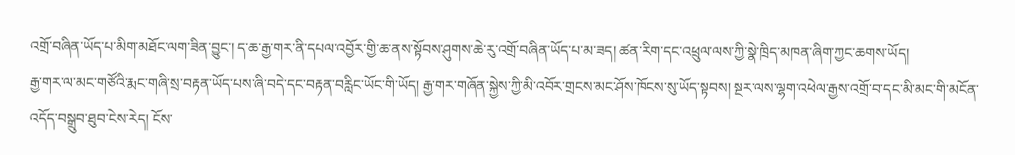འགྲོ་བཞིན་ཡོད་པ་མིག་མཐོང་ལག་ཟིན་བྱུང་། ད་ཆ་རྒྱ་གར་ནི་དཔལ་འབྱོར་གྱི་ཆ་ནས་སྟོབས་ཤུགས་ཆེ་རུ་འགྲོ་བཞིན་ཡོད་པ་མ་ཟད། ཚན་རིག་དང་འཕྲུལ་ལས་ཀྱི་སྣེ་ཁྲིད་མཁན་ཞིག་ཀྱང་ཆགས་ཡོད།
རྒྱ་གར་ལ་མང་གཙོའི་རྨང་གཞི་སྲ་བརྟན་ཡོད་པས་ཞི་བདེ་དང་བརྟན་བརླིང་ཡོང་གི་ཡོད། རྒྱ་གར་གཞོན་སྐྱེས་ཀྱི་མི་འབོར་གྲངས་མང་ཤོས་ཁོངས་སུ་ཡོད་སྟབས། སྔར་ལས་ལྷག་འཕེལ་རྒྱས་འགྲོ་བ་དང་མི་མང་གི་མངོན་འདོད་བསྒྲུབ་ཐུབ་ངེས་རེད། ངོས་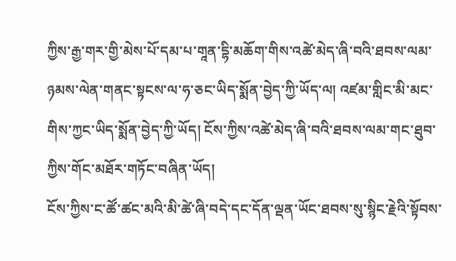ཀྱིས་རྒྱ་གར་གྱི་མེས་པོ་དམ་པ་གཱན་དྷི་མཆོག་གིས་འཚེ་མེད་ཞི་བའི་ཐབས་ལམ་ཉམས་ལེན་གནང་སྟངས་ལ་ཧ་ཅང་ཡིད་སྨོན་བྱེད་ཀྱི་ཡོད་ལ། འཛམ་གླིང་མི་མང་གིས་ཀྱང་ཡིད་སྨོན་བྱེད་ཀྱི་ཡོད། ངོས་ཀྱིས་འཚེ་མེད་ཞི་བའི་ཐབས་ལམ་གང་ཐུབ་ཀྱིས་གོང་མཐོར་གཏོང་བཞིན་ཡོད།
ངོས་ཀྱིས་ང་ཚོ་ཚང་མའི་མི་ཚེ་ཞི་བདེ་དང་དོན་ལྡན་ཡོང་ཐབས་སུ་སྙིང་རྗེའི་སྟོབས་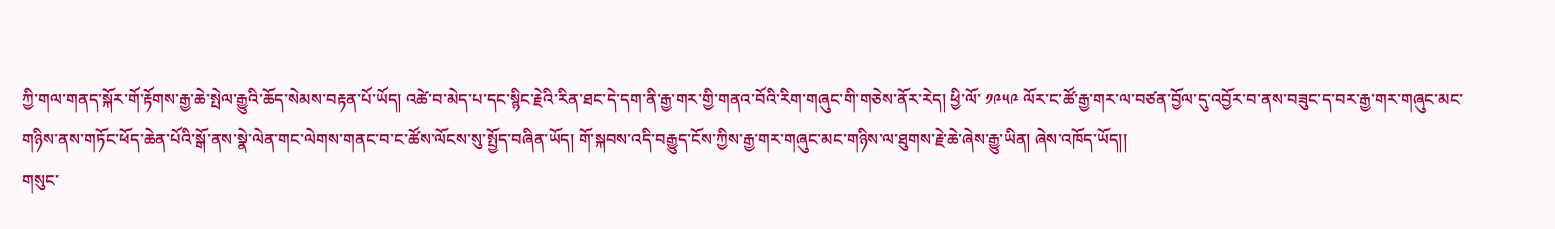ཀྱི་གལ་གནད་སྐོར་གོ་རྟོགས་རྒྱ་ཆེ་སྤེལ་རྒྱུའི་ཆོད་སེམས་བརྟན་པོ་ཡོད། འཚེ་བ་མེད་པ་དང་སྙིང་རྗེའི་རིན་ཐང་དེ་དག་ནི་རྒྱ་གར་གྱི་གནའ་བོའི་རིག་གཞུང་གི་གཅེས་ནོར་རེད། ཕྱི་ལོ་ ༡༩༥༩ ལོར་ང་ཚོ་རྒྱ་གར་ལ་བཙན་བྱོལ་དུ་འབྱོར་བ་ནས་བཟུང་ད་བར་རྒྱ་གར་གཞུང་མང་གཉིས་ནས་གཏོང་ཕོད་ཆེན་པོའི་སྒོ་ནས་སྣེ་ལེན་གང་ལེགས་གནང་བ་ང་ཚོས་ལོངས་སུ་སྤྱོད་བཞིན་ཡོད། གོ་སྐབས་འདི་བརྒྱུད་ངོས་ཀྱིས་རྒྱ་གར་གཞུང་མང་གཉིས་ལ་ཐུགས་རྗེ་ཆེ་ཞེས་རྒྱུ་ཡིན། ཞེས་འཁོད་ཡོད།།
གསུང་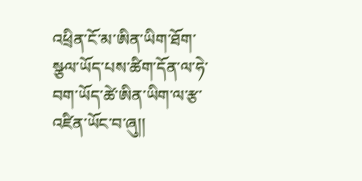འཕྲིན་ངོ་མ་ཨིན་ཡིག་ཐོག་སྩལ་ཡོད་པས་ཚིག་དོན་ལ་ཧེ་བག་ཡོད་ཚེ་ཨིན་ཡིག་ལ་རྩ་འཛིན་ཡོང་བ་ཞུ།།